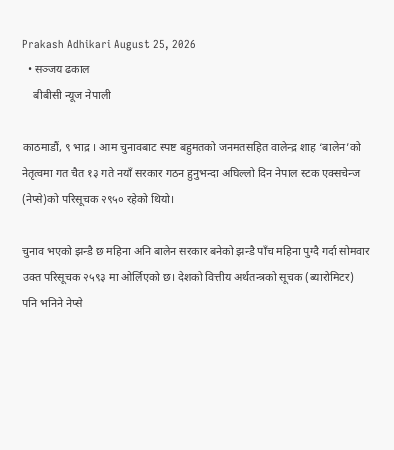Prakash Adhikari August 25, 2026
  • सञ्जय ढकाल
    बीबीसी न्यूज नेपाली

काठमाडौं, ९ भाद्र । आम चुनावबाट स्पष्ट बहुमतको जनमतसहित वालेन्द्र शाह ‘बालेन’को नेतृत्वमा गत चैत १३ गते नयाँ सरकार गठन हुनुभन्दा अघिल्लो दिन नेपाल स्टक एक्सचेन्ज (नेप्से)को परिसूचक २९५० रहेको थियो।

चुनाव भएको झन्डै छ महिना अनि बालेन सरकार बनेको झन्डै पाँच महिना पुग्दै गर्दा सोमवार उक्त परिसूचक २५९३ मा ओर्लिएको छ। देशको वित्तीय अर्थतन्त्रको सूचक (ब्यारोमिटर) पनि भनिने नेप्से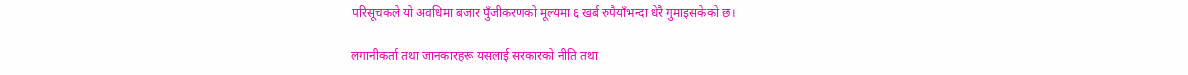परिसूचकले यो अवधिमा बजार पुँजीकरणको मूल्यमा ६ खर्ब रुपैयाँभन्दा धेरै गुमाइसकेको छ।

लगानीकर्ता तथा जानकारहरू यसलाई सरकारको नीति तथा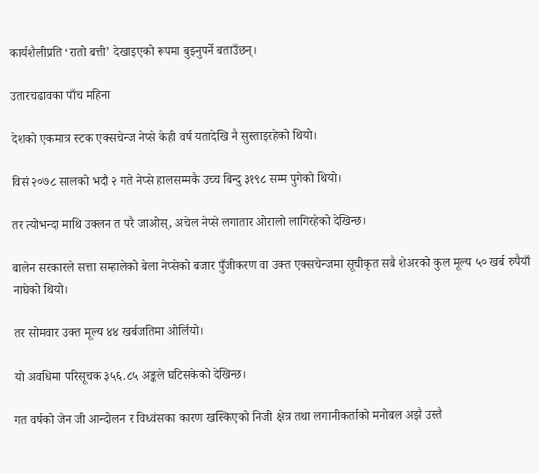कार्यशैलीप्रति ‘रातो बत्ती’ देखाइएको रूपमा बुझ्नुपर्ने बताउँछन्।

उतारचढावका पाँच महिना

देशको एकमात्र स्टक एक्सचेन्ज नेप्से केही वर्ष यतादेखि नै सुस्ताइरहेको थियो।

विसं २०७८ सालको भदौ २ गते नेप्से हालसम्मकै उच्च बिन्दु ३१९८ सम्म पुगेको थियो।

तर त्योभन्दा माथि उक्लन त परै जाओस्, अचेल नेप्से लगातार ओरालो लागिरहेको देखिन्छ।

बालेन सरकारले सत्ता सम्हालेको बेला नेप्सेको बजार पुँजीकरण वा उक्त एक्सचेन्जमा सूचीकृत सबै शेअरको कुल मूल्य ५० खर्ब रुपैयाँ नाघेको थियो।

तर सोमवार उक्त मूल्य ४४ खर्बजतिमा ओर्लियो।

यो अवधिमा परिसूचक ३५६.८५ अङ्कले घटिसकेको देखिन्छ।

गत वर्षको जेन जी आन्दोलन र विध्वंसका कारण खस्किएको निजी क्षेत्र तथा लगानीकर्ताको मनोबल अझै उस्तै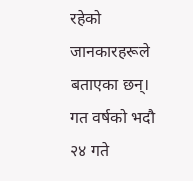रहेको जानकारहरूले बताएका छन्। गत वर्षको भदौ २४ गते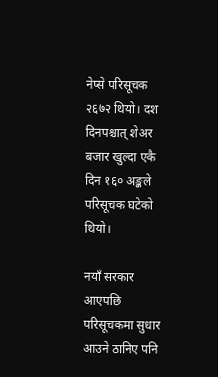नेप्से परिसूचक २६७२ थियो। दश दिनपश्चात् शेअर बजार खुल्दा एकै दिन १६० अङ्कले परिसूचक घटेको थियो।

नयाँ सरकार आएपछि परिसूचकमा सुधार आउने ठानिए पनि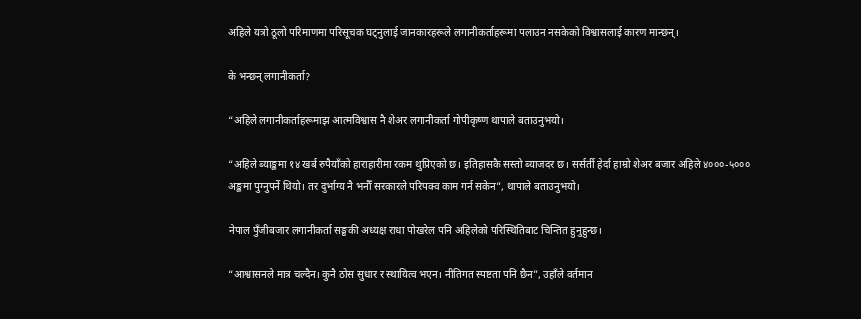अहिले यत्रो ठूलो परिमाणमा परिसूचक घट्नुलाई जानकारहरूले लगानीकर्ताहरूमा पलाउन नसकेको विश्वासलाई कारण मान्छन्।

के भन्छन् लगानीकर्ता?

“अहिले लगानीकर्ताहरूमाझ आत्मविश्वास नै शेअर लगानीकर्ता गोपीकृष्ण थापाले बताउनुभयो।

“अहिले ब्याङ्कमा १४ खर्ब रुपैयाँको हाराहारीमा रकम थुप्रिएको छ। इतिहासकै सस्तो ब्याजदर छ। सर्सर्ती हेर्दा हाम्रो शेअर बजार अहिले ४०००-५००० अङ्कमा पुग्नुपर्ने थियो। तर दुर्भाग्य नै भनौँ सरकारले परिपक्व काम गर्न सकेन”, थापाले बताउनुभयो।

नेपाल पुँजीबजार लगानीकर्ता सङ्घकी अध्यक्ष राधा पोखरेल पनि अहिलेको परिस्थितिबाट चिन्तित हुनुहुन्छ।

“आश्वासनले मात्र चल्दैन। कुनै ठोस सुधार र स्थायित्व भएन। नीतिगत स्पष्टता पनि छैन”, उहाँले वर्तमान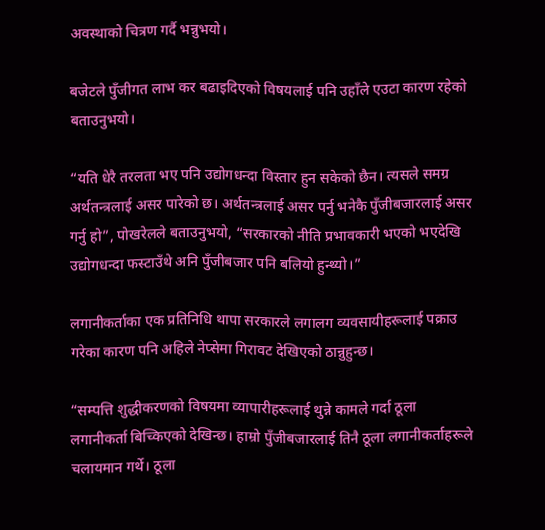अवस्थाको चित्रण गर्दै भन्नुभयो।

बजेटले पुँजीगत लाभ कर बढाइदिएको विषयलाई पनि उहाँले एउटा कारण रहेको बताउनुभयो।

“यति धेरै तरलता भए पनि उद्योगधन्दा विस्तार हुन सकेको छैन। त्यसले समग्र अर्थतन्त्रलाई असर पारेको छ। अर्थतन्त्रलाई असर पर्नु भनेकै पुँजीबजारलाई असर गर्नु हो”, पोखरेलले बताउनुभयो, “सरकारको नीति प्रभावकारी भएको भएदेखि उद्योगधन्दा फस्टाउँथे अनि पुँजीबजार पनि बलियो हुन्थ्यो।”

लगानीकर्ताका एक प्रतिनिधि थापा सरकारले लगालग व्यवसायीहरूलाई पक्राउ गरेका कारण पनि अहिले नेप्सेमा गिरावट देखिएको ठान्नुहुन्छ।

“सम्पत्ति शुद्धीकरणको विषयमा व्यापारीहरूलाई थुन्ने कामले गर्दा ठूला लगानीकर्ता बिच्किएको देखिन्छ। हाम्रो पुँजीबजारलाई तिनै ठूला लगानीकर्ताहरूले चलायमान गर्थे। ठूला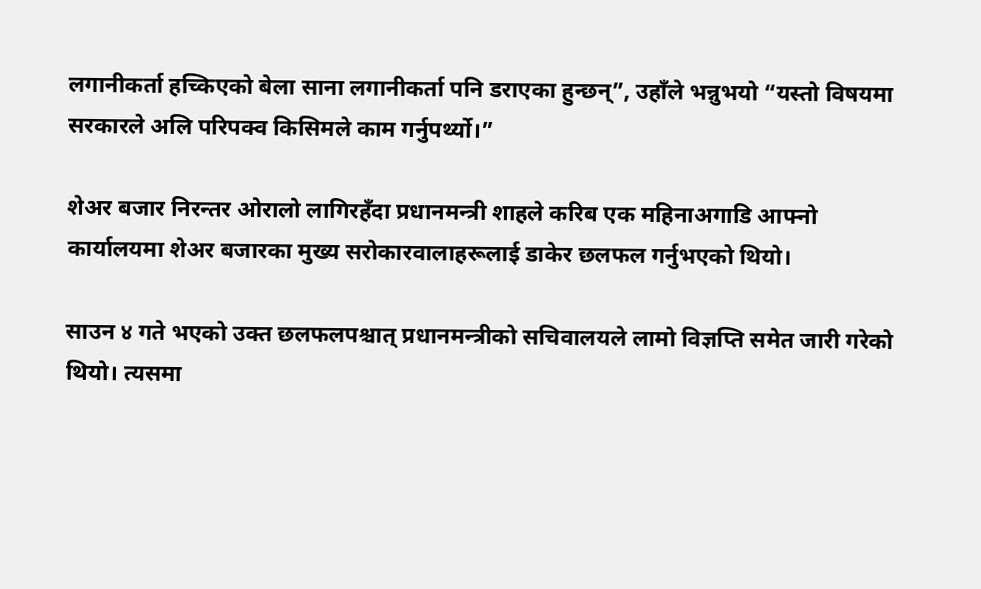लगानीकर्ता हच्किएको बेला साना लगानीकर्ता पनि डराएका हुन्छन्”, उहाँले भन्नुभयो “यस्तो विषयमा सरकारले अलि परिपक्व किसिमले काम गर्नुपर्थ्यो।”

शेअर बजार निरन्तर ‌ओरालो लागिरहँदा प्रधानमन्त्री शाहले करिब एक महिनाअगाडि आफ्नो कार्यालयमा शेअर बजारका मुख्य सरोकारवालाहरूलाई डाकेर छलफल गर्नुभएको थियो।

साउन ४ गते भएको उक्त छलफलपश्चात् प्रधानमन्त्रीको सचिवालयले लामो विज्ञप्ति समेत जारी गरेको थियो। त्यसमा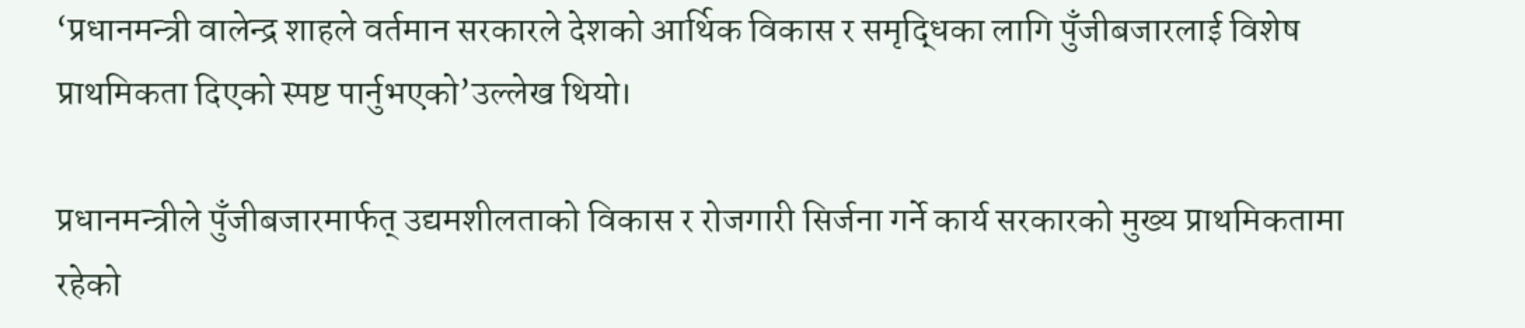‘प्रधानमन्त्री वालेन्द्र शाहले वर्तमान सरकारले देशको आर्थिक विकास र समृद्धिका लागि पुँजीबजारलाई विशेष प्राथमिकता दिएको स्पष्ट पार्नुभएको’उल्लेख थियो।

प्रधानमन्त्रीले पुँजीबजारमार्फत् उद्यमशीलताको विकास र रोजगारी सिर्जना गर्ने कार्य सरकारको मुख्य प्राथमिकतामा रहेको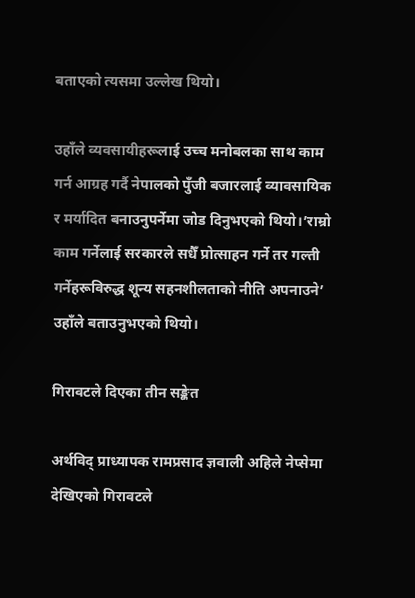बताएको त्यसमा उल्लेख थियो।

उहाँले व्यवसायीहरूलाई उच्च मनोबलका साथ काम गर्न आग्रह गर्दै नेपालको पुँजी बजारलाई व्यावसायिक र मर्यादित बनाउनुपर्नेमा जोड दिनुभएको थियो।’राम्रो काम गर्नेलाई सरकारले सधैँ प्रोत्साहन गर्ने तर गल्ती गर्नेहरूविरुद्ध शून्य सहनशीलताको नीति अपनाउने’ उहाँले बताउनुभएको थियो।

गिरावटले दिएका तीन सङ्केत

अर्थविद् प्राध्यापक रामप्रसाद ज्ञवाली अहिले नेप्सेमा देखिएको गिरावटले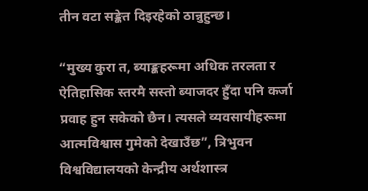तीन वटा सङ्केत दिइरहेको ठान्नुहुन्छ।

“मुख्य कुरा त, ब्याङ्कहरूमा अधिक तरलता र ऐतिहासिक स्तरमै सस्तो ब्याजदर हुँदा पनि कर्जा प्रवाह हुन सकेको छैन। त्यसले व्यवसायीहरूमा आत्मविश्वास गुमेको देखाउँछ”, त्रिभुवन विश्वविद्यालयको केन्द्रीय अर्थशास्त्र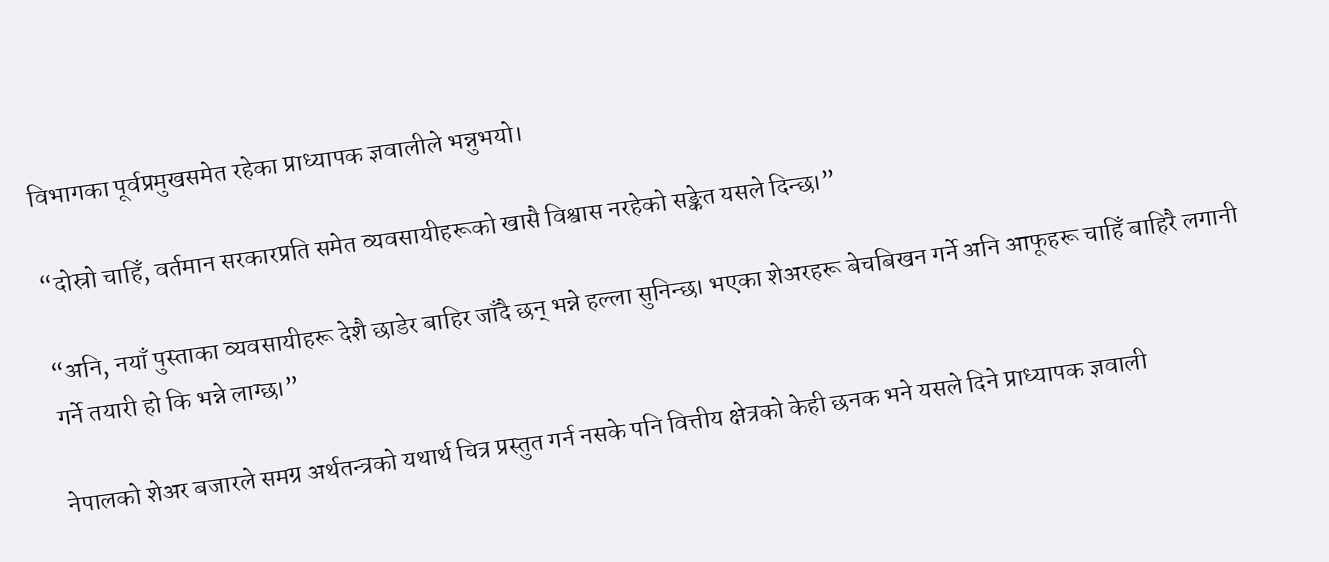विभागका पूर्वप्रमुखसमेत रहेका प्राध्यापक ज्ञवालीले भन्नुभयो।

“दोस्रो चाहिँ, वर्तमान सरकारप्रति समेत व्यवसायीहरूको खासै विश्वास नरहेको सङ्केत यसले दिन्छ।”

“अनि, नयाँ पुस्ताका व्यवसायीहरू देशै छाडेर बाहिर जाँदै छन् भन्ने हल्ला सुनिन्छ। भएका शेअरहरू बेचबिखन गर्ने अनि आफूहरू चाहिँ बाहिरै लगानी गर्ने तयारी हो कि भन्ने लाग्छ।”

नेपालको शेअर बजारले समग्र अर्थतन्त्रको यथार्थ चित्र प्रस्तुत गर्न नसके पनि वित्तीय क्षेत्रको केही छनक भने यसले दिने प्राध्यापक ज्ञवाली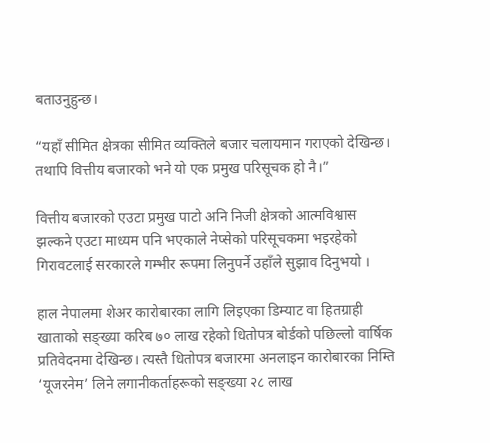बताउनुहुन्छ।

“यहाँ सीमित क्षेत्रका सीमित व्यक्तिले बजार चलायमान गराएको देखिन्छ। तथापि वित्तीय बजारको भने यो एक प्रमुख परिसूचक हो नै।”

वित्तीय बजारको एउटा प्रमुख पाटो अनि निजी क्षेत्रको आत्मविश्वास झल्कने एउटा माध्यम पनि भएकाले नेप्सेको परिसूचकमा भइरहेको गिरावटलाई सरकारले गम्भीर रूपमा लिनुपर्ने उहाँले सुझाव दिनुभयो ।

हाल नेपालमा शेअर कारोबारका लागि लिइएका डिम्याट वा हितग्राही खाताको सङ्ख्या करिब ७० लाख रहेको धितोपत्र बोर्डको पछिल्लो वार्षिक प्रतिवेदनमा देखिन्छ। त्यस्तै धितोपत्र बजारमा अनलाइन कारोबारका निम्ति ‘यूजरनेम’ लिने लगानीकर्ताहरूको सङ्ख्या २८ लाख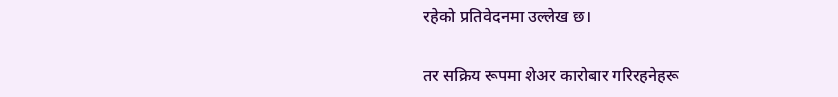रहेको प्रतिवेदनमा उल्लेख छ।

तर सक्रिय रूपमा शेअर कारोबार गरिरहनेहरू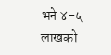भने ४-५ लाखको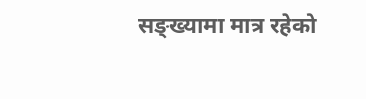सङ्ख्यामा मात्र रहेको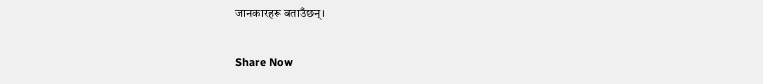जानकारहरू बताउँछन्।

Share Now